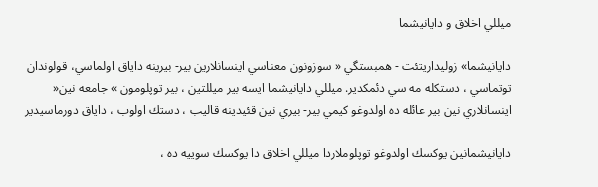ميللي اخلاق و دايانيشما

دايانيشما» زوليداريتئت - همبستگي « سوزونون معناسي اينسانلارين بير- بيرينه داياق اولماسي، قولوندان توتماسي ، دستكله مه سي دئمكدير. ميللي دايانيشما ايسه بير ميللتين ، بير توپلومون » جامعه نين« اينسانلاري نين بير عائله ده اولدوغو كيمي بير- بيري نين قئيدينه قاليب ، دستك اولوب ، داياق دورماسيدير

دايانيشمانين يوكسك اولدوغو توپلوملاردا ميللي اخلاق دا يوكسك سوييه ده ،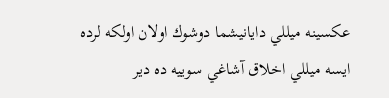عكسينه ميللي دايانيشما دوشوك اولان اولكه لرده ايسه ميللي اخلاق آشاغي سوييه ده دير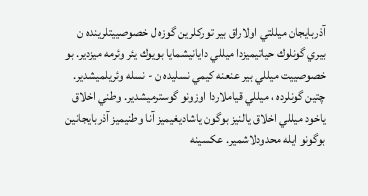آذربايجان ميللتي اولاراق بير توركلرين گوزه ل خصوصييتلرينده ن بيري گونلوك حياتيميزدا ميللي دايانيشمايا بويوك يئر وئرمه ميزدير. بو خصوصييت ميللي بير عنعنه كيمي نسليده ن - نسله وئريلميشدير. چتين گونلرده ، ميللي قياملاردا اوزونو گوسترميشدير. وطني اخلاق ياخود ميللي اخلاق يالنيز بوگون ياشاديغيميز آنا وطنيميز آذربايجانين بوگونو ايله محدودلاشمير. عكسينه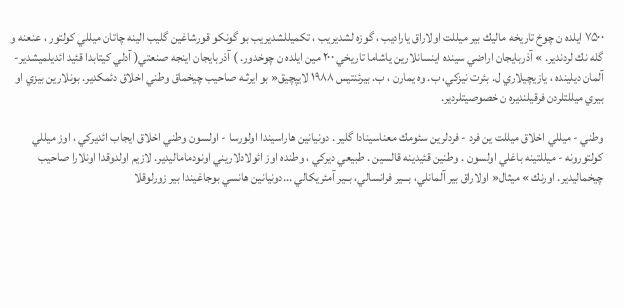۷۵۰۰ ايلده ن چوخ تاريخه ماليك بير ميللت اولاراق ياراديب ، گوزه لشديريب ، تكميللشديريب بو گونكو قورشاغين گليب الينه چاتان ميللي كولتور ، عنعنه و گله نك لردندير. » آذربايجان اراضي سينده اينسانلارين ياشاما تاريخي ۲۰۰ مين ايلده ن چوخدور. ) آذربايجان اينجه صنعتي( آدلي كيتابدا قئيد ائديلميشدير- آلمان ديلينده ، يازيچيلاري ل. بئرت نيزكي، ب. وه يمارن ، ب. بيرئنتيس ۱۹۸۸ لايپچيق« بو ايرثـه صاحيب چيخماق وطني اخلاق دئمكدير. بونلارين بيزي او بيري ميللتلردن فرقيلنديره ن خصوصيتلردير.

وطني - ميللي اخلاق ميللت ين فرد - فردلرين سئومك معناسينادا گلير . دونيانين هاراسيندا اولورسا - اولسون وطني اخلاق ايجاب ائديركي ، اوز ميللي كولتورونه - ميللتينه باغلي اولسون . وطنين قئيدينه قالسين . طبيعي ديركي ، وطنده اوز ائولادلاريني اونودماماليدير. لازيم اولدوقدا اونلارا صاحيب چيخماليدير. اورنك » ميثال« اولاراق بير آلمانلي، بـــير فرانسالي، بــير آمئريكالي ...دونيانين هانسي بوجاغيندا بير زورلوقلا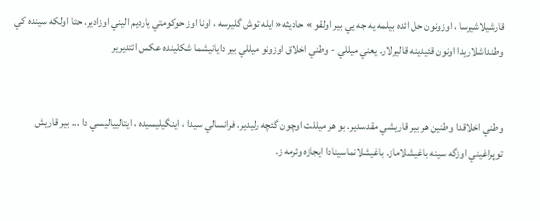قارشيلاشيرسا ، اوزونون حل ائده بيلمه يه جه يي بير اولقو » حاديثه« ايله توش گليرسه ، اونا اوز حوكومتي يارديم اليني اوزادير. حتا اولكه سينده كي وطنداشلاريدا اونون قئيدينه قاليرلار. يعني ميللي - وطني اخلاق اوزونو ميللي بير دايانيشما شكلينده عكس ائتديرير


وطني اخلاقدا وطنين هر بير قاريشي مقدسدير. بو هر ميللت اوچون گئچه رليدير. فرانسالي سيدا ، اينگيليسيده ، ايتاليياليسي دا ... بير قاريش توپراغيني اوزگه سينه باغيشلاماز. باغيشلانماسينادا ايجازه وئرمه ز.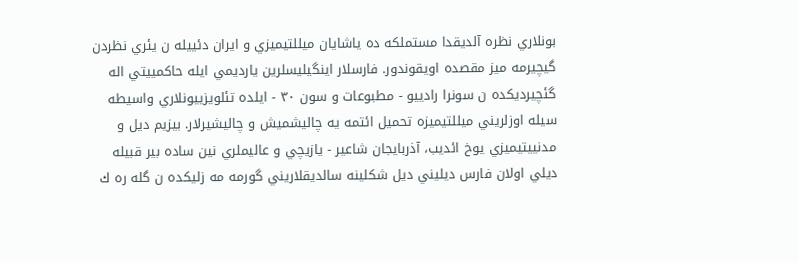بونلاري نظره آلديقدا مستملكه ده ياشايان ميللتيميزي و ايران دئييله ن يئري نظردن گيچيرمه ميز مقصده اويقوندور. فارسلار اينگيليسلرين يارديمي ايله حاكمييتي اله گئچيرديكده ن سونرا رادييو - مطبوعات و سون ۳۰ - ايلده تئلويزييونلاري واسيطه سيله اوزلريني ميللتيميزه تحميل ائتمه يه چاليشميش و چاليشيرلار. بيزيم ديل و مدنييتيميزي يوخ ائديب، آذربايجان شاعير - يازيچي و عاليملري نين ساده بير قبيله ديلي اولان فارس ديليني ديل شكلينه سالديقلاريني گورمه مه زليكده ن گله ره ك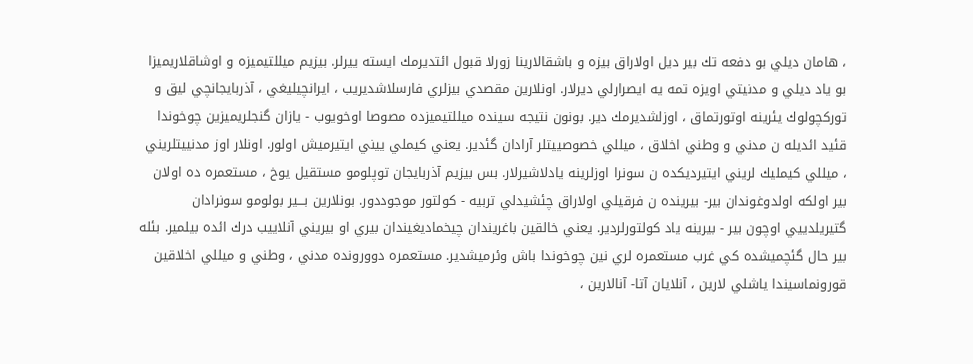، هامان ديلي بو دفعه تك بير ديل اولاراق بيزه و باشقالارينا زورلا قبول ائتديرمك ايسته ييرلر. بيزيم ميللتيميزه و اوشاقلاريميزا بو ياد ديلي و مدنيتي اويزه تمه يه ايصرارلي ديرلار. اونلارين مقصدي بيزلري فارسلاشديريب ، ايرانچيليغي ، آذربايجانچي ليق و توركچولوك يئرينه اوتورتماق ، اوزلشديرمك دير. بونون نتيجه سينده ميللتيميزده مصوصا اوخويوب - يازان گنجلريميزين چوخوندا قئيد ائديله ن مدني و وطني اخلاق ، ميللي خصوصييتلر آرادان گئدير. يعني كيملي ييني ايتيرميش اولور. اونلار اوز مدنييتلريني ، ميللي كيمليك لريني ايتيرديكده ن سونرا اوزلرينه يادلاشيرلار. بس بيزيم آذربايجان توپلومو مستقيل يوخ ، مستعمره ده اولان بير اولكه اولدوغوندان بير- بيرينده ن فرقيلي اولاراق چئشيدلي تربيه - كولتور موجوددور. بونلارين بـــير بولومو سونرادان گتيريلدييي اوچون بير - بيرينه ياد كولتورلردير. يعني خالقين باغريندان چيخماديغيندان بيري او بيريني آنلاييب درك ائده بيلمير. بئله بير حال گئچميشده كي غرب مستعمره لري نين چوخوندا باش وئرميشدير. مستعمره دوورونده مدني ، وطني و ميللي اخلاقين قورونماسيندا ياشلي لارين ، آنلايان آتا- آنالارين ،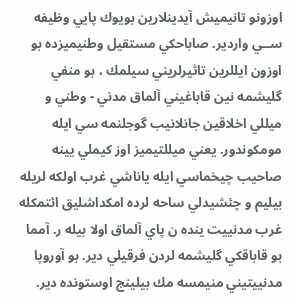اوزونو تانيميش آيدينلارين بويوك پايي وظيفه ســي واردير. صاباحكي مستقيل وطنيميزده بو اوزون ايللرين تاثيرلريني سيلمك ، بو منفي گليشمه نين قاباغيني آلماق مدني - وطني و ميللي اخلاقين جانلانيب گوجلنمه سي ايله مومكوندور. يعني ميللتيميز اوز كيملي يينه صاحيب چيخماسي ايله ياناشي غرب اولكه لريله بيليم و چئشيدلي ساحه لرده امكداشليق ائتمكله غرب مدنييت ينده ن پاي آلماق اولا بيله ر. آمما بو قاباقكي گليشمه لردن فرقيلي دير. بو آوروپا مدنييتيني منيمسه مك بيلينج اوستونده دير.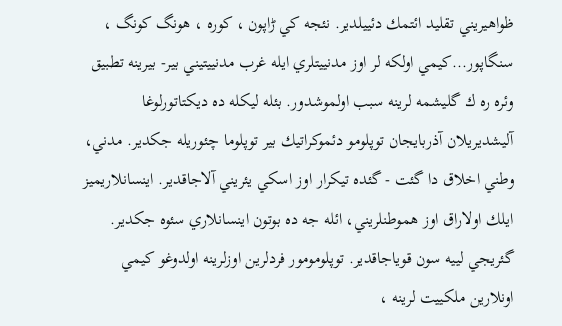ظواهيريني تقليد ائتمك دئييلدير. نئجه كي ڑاپون ، كوره ، هونگ كونگ ، سنگاپور...كيمي اولكه لر اوز مدنييتلري ايله غرب مدنييتيني بير- بيرينه تطبيق وئره ره ك گليشمه لرينه سبب اولموشدور. بئله ليكله ده ديكتاتورلوغا آليشديريلان آذربايجان توپلومو دئموكراتيك بير توپلوما چئوريله جكدير. مدني، وطني اخلاق دا گئت - گئده تيكرار اوز اسكي يئريني آلاجاقدير. اينسانلاريميز ايلك اولاراق اوز هموطنلريني، ائله جه ده بوتون اينسانلاري سئوه جكدير. گئريجي لييه سون قوياجاقدير. توپلومومور فردلرين اوزلرينه اولدوغو كيمي اونلارين ملكييت لرينه ،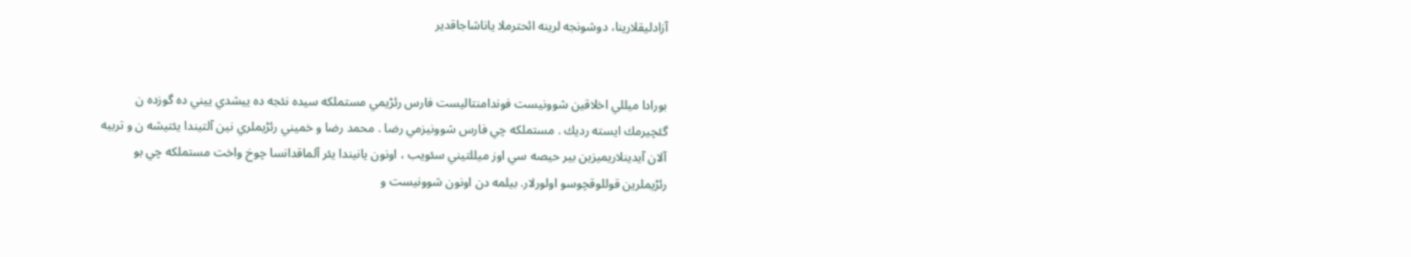آزادليقلارينا، دوشونجه لرينه ائحترملا ياناشاجاقدير


بورادا ميللي اخلاقين شوونيست فوندامنتاليست فارس رئڑيمي مستملكه سيده نئجه ده ييشدي ييني ده گوزده ن گئچيرمك ايسته رديك . مستملكه چي فارس شوونيزمي رضا . محمد رضا و خميني رئڑيملري نين آلتيندا يئتيشه ن و تربيه آلان آيدينلاريميزين بير حيصه سي اوز ميللتيني سئويب ، اونون يانيندا يئر آلماقدانسا چوخ واخت مستملكه چي بو رئڑيملرين قوللوقچوسو اولورلار. بيلمه دن اونون شوونيست و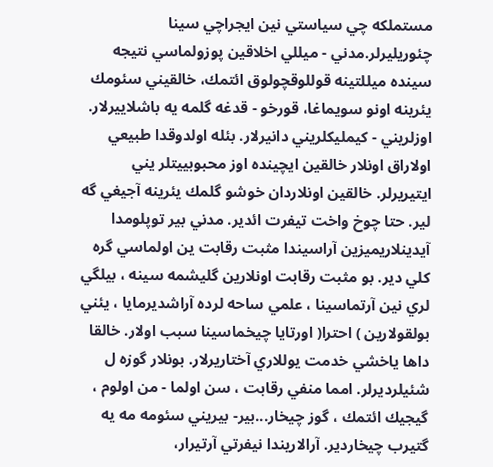مستملكه چي سياستي نين ايجراچي سينا چئوريليرلر.مدني - ميللي اخلاقين پوزولماسي نتيجه سينده ميللتينه قوللوقچولوق ائتمك، خالقيني سئومك يئرينه اونو سويماغا، قورخو - قدغه گلمه يه باشلاييرلار. اوزلريني - كيمليكلريني دانيرلار. بئله اولدوقدا طبيعي اولاراق اونلار خالقين ايچينده اوز محبوبييتلر يني ايتيريرلر. خالقين اونلاردان خوشو گلمك يئرينه آجيغي گه لير. حتا چوخ واخت تيفرت ائدير. مدني بير توپلومدا آيدينلاريميزين آراسيندا مثبت رقابت ين اولماسي گره كلي دير. بو مثبت رقابت اونلارين گليشمه سينه ، بيلگي لري نين آرتماسينا ، علمي ساحه لرده آراشديرمايا ، يئني بولقولارين ) احترا( اورتايا چيخماسينا سبب اولار. خالقا داها ياخشي خدمت يوللاري آختاريرلار. بونلار گوزه ل شئيلرديرلر. امما منفي رقابت ، سن اولما - من اولوم ، گيجيك ائتمك ، گوز چيخار...بير- بيريني سئومه مه يه گتيرب چيخاردير. آرالاريندا نيفرتي آرتيرار،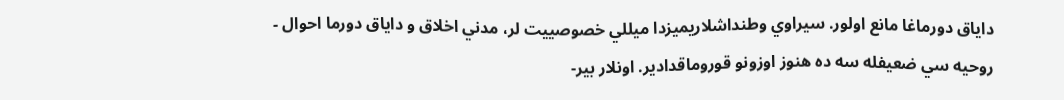داياق دورماغا مانع اولور. سيراوي وطنداشلاريميزدا ميللي خصوصييت لر، مدني اخلاق و داياق دورما احوال - روحيه سي ضعيفله سه ده هنوز اوزونو قوروماقدادير. اونلار بير-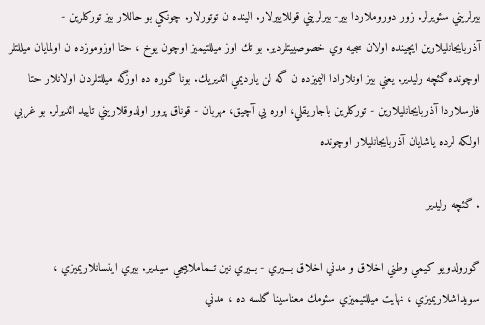بيرلريني سئويرلر. زور دوروملاردا بير- بيرلريني قوللاييرلار. الينده ن توتورلار. چونكي بو حاللار بيز توركلرين - آذربايجانليلارين ايچينده اولان سجيه وي خصوصييتلردير. بو تك اوز ميللتيميز اوچون يوخ ، حتا اوزوموزده ن اولمايان ميللتلر اوچونده گئچه رليدير. يعني بيز اونلارادا اليميزده ن گه لن يارديمي ائديريك. بونا گوره ده اوزگه ميللتلردن اولانلار حتا فارسلاردا آذربايجانليلارين - توركلرين باجاريقلي، اوره يي آچيق، مهربان - قوناق پرور اولدوقلاريني تاييد ائديرلر. بو غربي اولكه لرده ياشايان آذربايجانليلار اوچونده

. گئچه رليدير

گورولدويو كيمي وطني اخلاق و مدني اخلاق بـــيري - بــيري نين تــماملاييجي سيـدير. بيري اينسانلاريميزي ، سويداشلاريميزي ، نهايت ميللتيميزي سئومك معناسينا گلسه ده ، مدني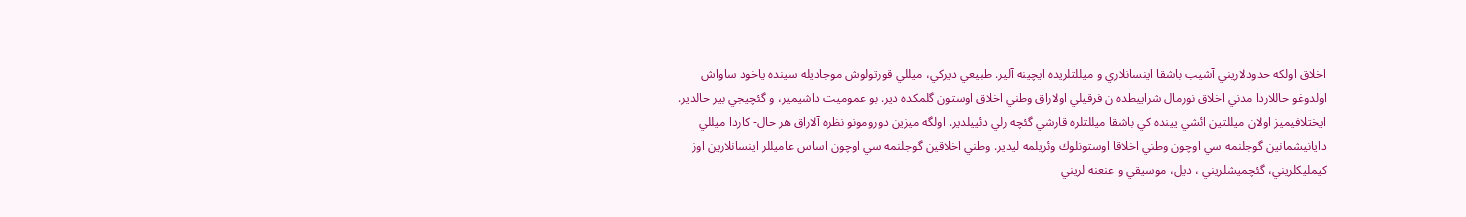اخلاق اولكه حدودلاريني آشيب باشقا اينسانلاري و ميللتلريده ايچينه آلير. طبيعي ديركي، ميللي قورتولوش موجاديله سينده ياخود ساواش اولدوغو حاللاردا مدني اخلاق نورمال شراييطده ن فرقيلي اولاراق وطني اخلاق اوستون گلمكده دير. بو عموميت داشيمير، و گئچيجي بير حالدير. ايختلافيميز اولان ميللتين ائشي يينده كي باشقا ميللتلره قارشي گئچه رلي دئييلدير. اولگه ميزين دورومونو نظره آلاراق هر حال- كاردا ميللي دايانيشمانين گوجلنمه سي اوچون وطني اخلاقا اوستونلوك وئريلمه ليدير. وطني اخلاقين گوجلنمه سي اوچون اساس عاميللر اينسانلارين اوز كيمليكلريني، گئچميشلريني ، ديل، موسيقي و عنعنه لريني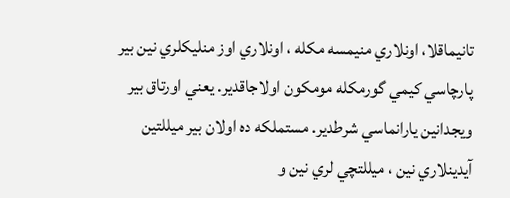تانيماقلا، اونلاري منيمسه مكله ، اونلاري اوز منليكلري نين بير پارچاسي كيمي گورمكله مومكون اولاجاقدير. يعني اورتاق بير ويجدانين يارانماسي شرطدير. مستملكه ده اولان بير ميللتين آيدينلاري نين ، ميللتچي لري نين و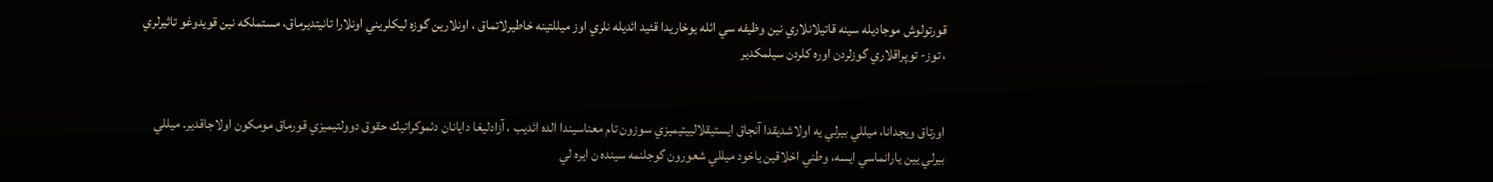قورتولوش موجاديله سينه قاتيلانلاري نين وظيفه سي ائله يوخاريدا قئيد ائديله نلري اوز ميللتينه خاطيرلاتماق ، اونلارين گوزه ليكلريني اونلارا تانيتديرماق، مستملكه نين قويدوغو تاثيرلري ، توز- توپراقلاري گوزلردن اوره كلردن سيلمكدير


اورتاق ويجدانا، ميللي بيرلي يه اولاشديقدا آنجاق ايستيقلالييتيميزي سوزون تام معناسيندا الده ائديب ، آزادليغا دايانان دئموكراتيك حقوق دوولتيميزي قورماق مومكون اولاجاقدير. ميللي بيرلي يين يارانماسي ايسه، وطني اخلاقين ياخود ميللي شعورون گوجلنمه سينده ن ايره لي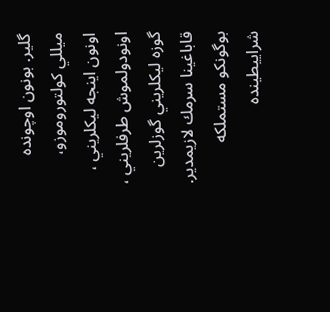گلير. بونون اوچونده ميللي كولتوروموزو، اونون اينجه ليكلريني ، اونودولموش طرفلريني ، گوزه ليكلريني گوزلرين قاباغينا سرمك لازيمدير. بوگونكو مستملكه شراييطينده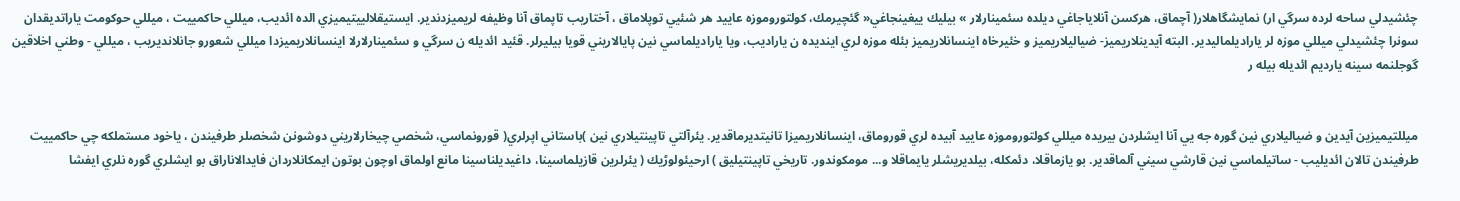چئشيدلي ساحه لرده سرگي ار) نمايشگاهلار( آچماق، هركسن آنلاياجاغي ديلده سئمينارلار » بيليك ييغينجاغي« گئچيرمك، كولتوروموزه عاييد هر شئيي توپلاماق ، آختاريب تاپماق آنا وظيفه لريميزدندير. ايستيقلالييتيميزي الده ائديب، ميللي حاكمييت ، ميللي حوكومت ياراتديقدان سونرا چئشيدلي ميللي موزه لر ياراديلماليدير. البته آيدينلاريميز- ضياليلاريميز و خئيرخاه اينسانلاريميز بئله موزه لري اينديده ن ياراديب، ويا ياراديلماسي نين پايالاريني قويا بيليرلر. قئيد ائديله ن سرگي و سئمينارلارلا اينسانلاريميزدا ميللي شعورو جانلانديريب ، ميللي - وطني اخلاقين گوجلنمه سينه يارديم ائديله بيله ر


ميللتيميزين آيدين و ضياليلاري نين گوره جه يي آنا ايشلردن بيريده ميللي كولتوروموزه عاييد آبيده لري قوروماق، اينسانلاريميزا تانيتديرماقدير. يئرآلتي تاپينتيلاري نين )باستاني اپرلري( قورونماسي، شخصي چيخارلاريني دوشونن شخصلر طرفيندن ، ياخود مستملكه چي حاكمييت طرفيندن تالان ائديليب - ساتيلماسي نين قارشي سيني آلماقدير. بو يازماقلا، دئمكله، بيلديريشلر يايماقلا و... مومكوندور. تاريخي تاپينتيليق ) ارحيئولوڑيك ( يئرلرين قازيلماسينا، داغيديلناسينا مانع اولماق اوچون بوتون ايمكانلاردان فايدالاناراق بو ايشلري گوره نلري ايفشا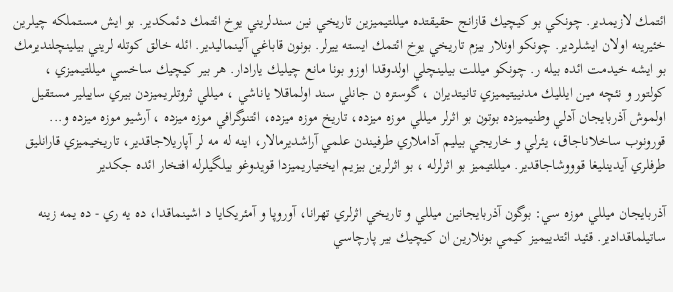ائتمك لازيمدير. چونكي بو كيچيك قازانج حقيقتده ميللتيميزين تاريخي نين سندلريني يوخ ائتمك دئمكدير. بو ايش مستملكه چيلرين خئيرينه اولان ايشلردير. چونكو اونلار بيزم تاريخي يوخ ائتمك ايسته ييرلر. بونون قاباغي آلينماليدير. ائله خالق كوتله لريني بيلينچلنديرمك بو ايشه خيدمت ائده بيله ر. چونكو ميللت بيلينچلي اولدوقدا اوزو بونا مانع چيليك يارادار. هر بير كيچيك ساخسي ميللتيميزي ، كولتور و نئچه مين ايلليك مدنييتيميزي تانيتديران ، گوستره ن جانلي سند اولماقلا ياناشي ، ميللي ثروتلريميزدن بيري ساييلير مستقيل اولموش آذربايجان آدلي وطنيميزده بوتون بو اثرلر ميللي موزه ميزده، تاريخ موزه ميزده، ائتنوگرافي موزه ميزده ، آرشيو موزه ميزده و... قورونوب ساخلاناجاق، يئرلي و خاريجي بيليم آداملاري طرفيندن علمي آراشديرمالار، اينه له مه لر آپاريلاجاقدير، تاريخيميزي قارانليق طرفلري آيدينليغا قوووشاجاقدير. ميللتيميز بو اثرلرله ، بو اثرلرين بيزيم ايختياريميزدا قويدوغو بيلگيلرله افتخار ائده جكدير

آذربايجان ميللي موزه سي: بوگون آذربايجانين ميللي و تاريخي اثرلري تهرانا، آوروپا و آمئريكايا د اشينماقدا، ده يه ري - ده يمه زينه ساتيلماقدادير. قئيد ائتدييميز كيمي بونلارين ان كيچيك بير پارچاسي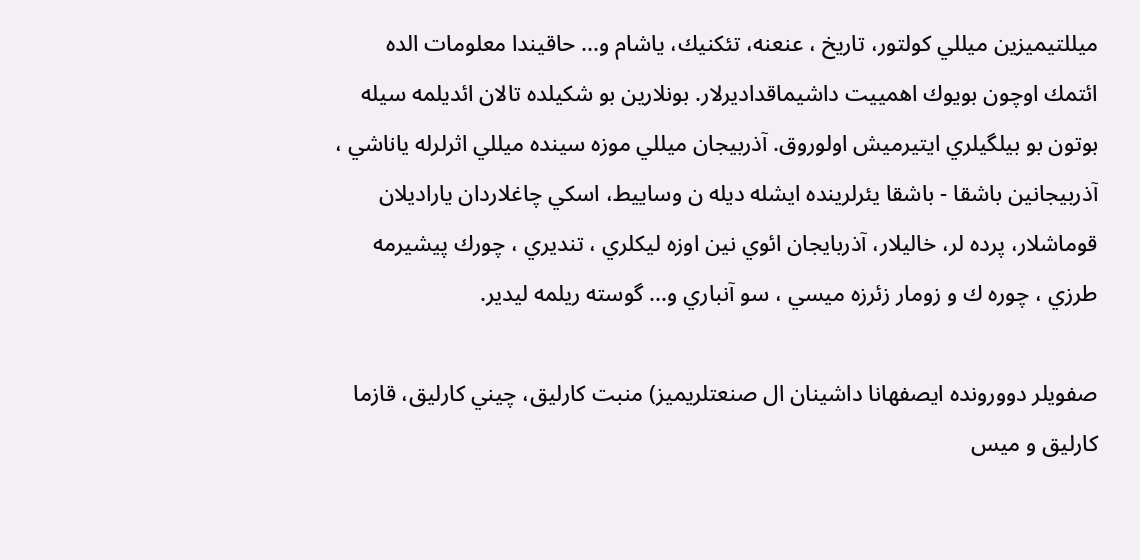ميللتيميزين ميللي كولتور، تاريخ ، عنعنه، تئكنيك، ياشام و... حاقيندا معلومات الده ائتمك اوچون بويوك اهمييت داشيماقداديرلار. بونلارين بو شكيلده تالان ائديلمه سيله بوتون بو بيلگيلري ايتيرميش اولوروق. آذربيجان ميللي موزه سينده ميللي اثرلرله ياناشي ، آذربيجانين باشقا - باشقا يئرلرينده ايشله ديله ن وساييط، اسكي چاغلاردان ياراديلان قوماشلار، پرده لر، خاليلار، آذربايجان ائوي نين اوزه ليكلري ، تنديري ، چورك پيشيرمه طرزي ، چوره ك و زومار زئرزه ميسي ، سو آنباري و... گوسته ريلمه ليدير.

صفويلر دوورونده ايصفهانا داشينان ال صنعتلريميز) منبت كارليق، چيني كارليق، قازما كارليق و ميس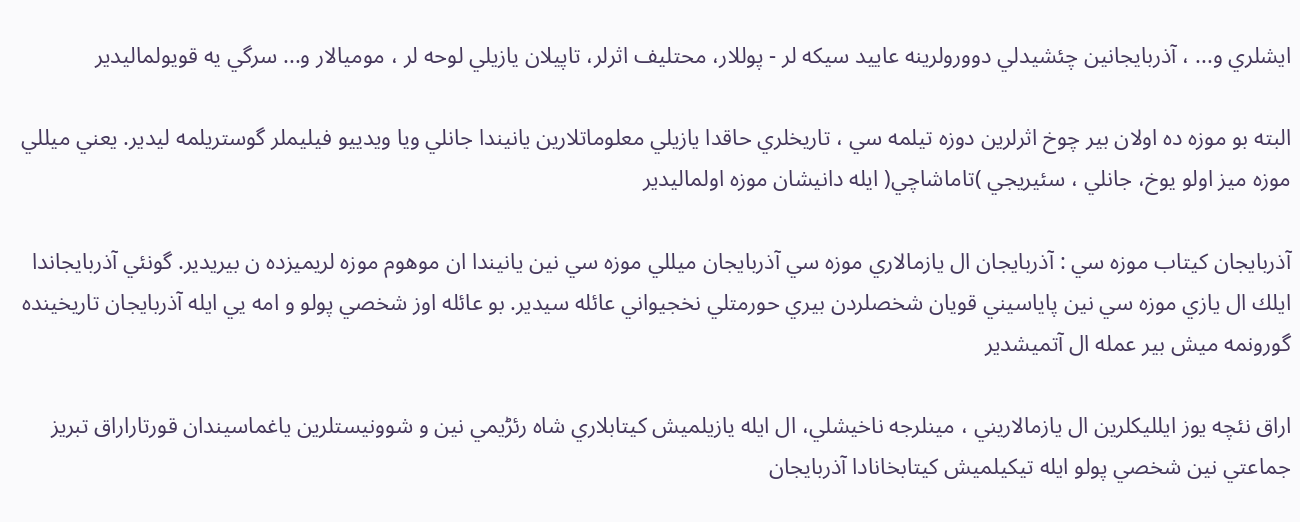ايشلري و... ، آذربايجانين چئشيدلي دوورولرينه عاييد سيكه لر - پوللار، محتليف اثرلر، تاپيلان يازيلي لوحه لر ، موميالار و... سرگي يه قويولماليدير

البته بو موزه ده اولان بير چوخ اثرلرين دوزه تيلمه سي ، تاريخلري حاقدا يازيلي معلوماتلارين يانيندا جانلي ويا ويدييو فيليملر گوستريلمه ليدير. يعني ميللي موزه ميز اولو يوخ، جانلي ، سئيريجي )تاماشاچي( ايله دانيشان موزه اولماليدير

آذربايجان كيتاب موزه سي : آذربايجان ال يازمالاري موزه سي آذربايجان ميللي موزه سي نين يانيندا ان موهوم موزه لريميزده ن بيريدير. گونئي آذربايجاندا ايلك ال يازي موزه سي نين پاياسيني قويان شخصلردن بيري حورمتلي نخجيواني عائله سيدير. بو عائله اوز شخصي پولو و امه يي ايله آذربايجان تاريخينده گورونمه ميش بير عمله ال آتميشدير

اراق نئچه يوز ايلليكلرين ال يازمالاريني ، مينلرجه ناخيشلي، ال ايله يازيلميش كيتابلاري شاه رئڑيمي نين و شوونيستلرين ياغماسيندان قورتاراراق تبريز جماعتي نين شخصي پولو ايله تيكيلميش كيتابخانادا آذربايجان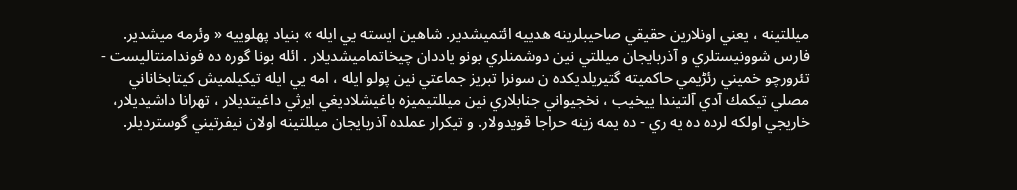ميللتينه ، يعني اونلارين حقيقي صاحيبلرينه هدييه ائتميشدير. شاهين ايسته يي ايله » بنياد پهلوييه « وئرمه ميشدير. فارس شوونيستلري و آذربايجان ميللتي نين دوشمنلري بونو ياددان چيخاتماميشديلار . ائله بونا گوره ده فوندامنتاليست - تئرورچو خميني رئڑيمي حاكميته گتيريلديكده ن سونرا تبريز جماعتي نين پولو ايله ، امه يي ايله تيكيلميش كيتابخاناني مصلي تيكمك آدي آلتيندا ييخيب ، نخجيواني جنابلاري نين ميللتيميزه باغيشلاديغي ايرثي داغيتديلار ، تهرانا داشيديلار، خاريجي اولكه لرده ده يه ري - ده يمه زينه حراجا قويدولار. و تيكرار عملده آذربايجان ميللتينه اولان نيفرتيني گوسترديلر.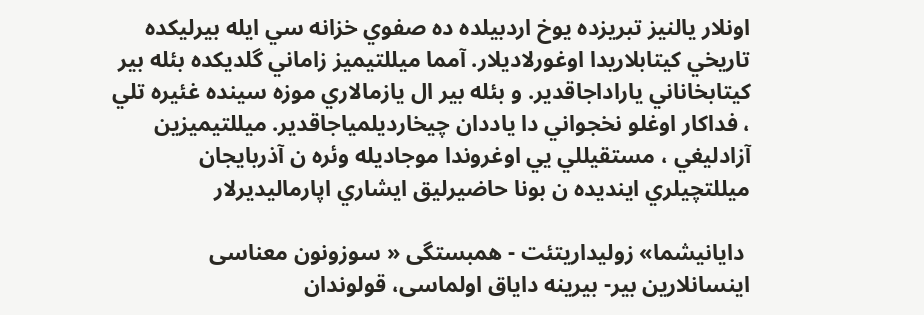اونلار يالنيز تبريزده يوخ اردبيلده ده صفوي خزانه سي ايله بيرليكده تاريخي كيتابلاريدا اوغورلاديلار. آمما ميللتيميز زاماني گلديكده بئله بير كيتابخاناني ياراداجاقدير. و بئله بير ال يازمالاري موزه سينده غئيره تلي ، فداكار اوغلو نخجواني دا ياددان چيخارديلمياجاقدير. ميللتيميزين آزادليغي ، مستقيللي يي اوغروندا موجاديله وئره ن آذربايجان ميللتچيلري اينديده ن بونا حاضيرليق ايشاري اپارماليديرلار

 دایانیشما» زولیداریتئت - همبستگی « سوزونون معناسی اینسانلارین بیر- بیرینه دایاق اولماسی، قولوندان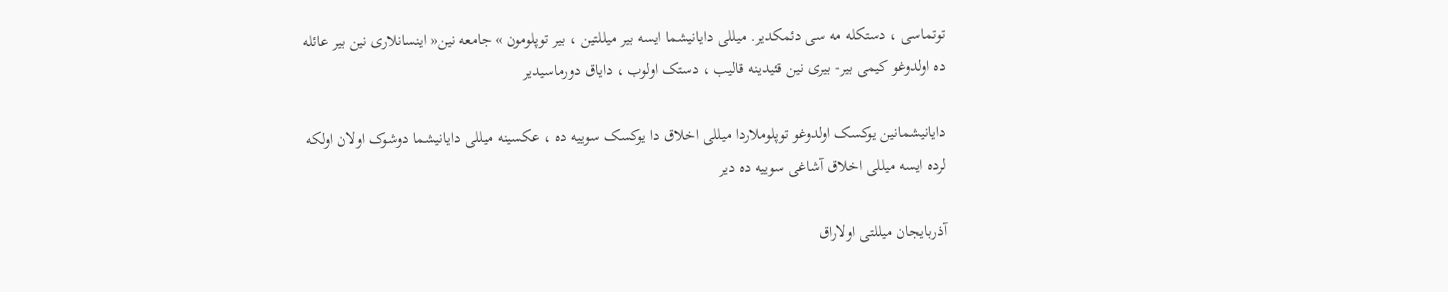توتماسی ، دستکله مه سی دئمکدیر. میللی دایانیشما ایسه بیر میللتین ، بیر توپلومون » جامعه نین« اینسانلاری نین بیر عائله ده اولدوغو کیمی بیر- بیری نین قئیدینه قالیب ، دستک اولوب ، دایاق دورماسیدیر

دایانیشمانین یوکسک اولدوغو توپلوملاردا میللی اخلاق دا یوکسک سوییه ده ، عکسینه میللی دایانیشما دوشوک اولان اولکه لرده ایسه میللی اخلاق آشاغی سوییه ده دیر

آذربایجان میللتی اولاراق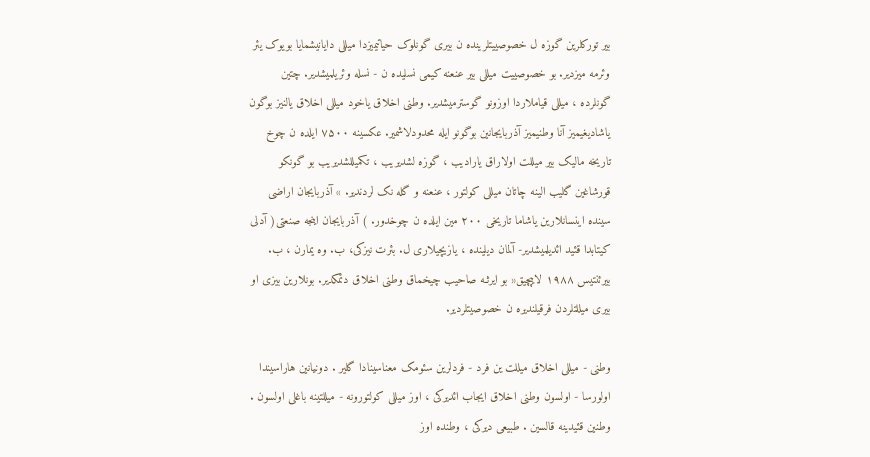بیر تورکلرین گوزه ل خصوصییتلرینده ن بیری گونلوک حیاتیمیزدا میللی دایانیشمایا بویوک یئر وئرمه میزدیر. بو خصوصییت میللی بیر عنعنه کیمی نسلیده ن - نسله وئریلمیشدیر. چتین گونلرده ، میللی قیاملاردا اوزونو گوسترمیشدیر. وطنی اخلاق یاخود میللی اخلاق یالنیز بوگون یاشادیغیمیز آنا وطنیمیز آذربایجانین بوگونو ایله محدودلاشمیر. عکسینه ۷۵۰۰ ایلده ن چوخ تاریخه مالیک بیر میللت اولاراق یارادیب ، گوزه لشدیریب ، تکمیللشدیریب بو گونکو قورشاغین گلیب الینه چاتان میللی کولتور ، عنعنه و گله نک لردندیر. » آذربایجان اراضی سینده اینسانلارین یاشاما تاریخی ۲۰۰ مین ایلده ن چوخدور. ) آذربایجان اینجه صنعتی( آدلی کیتابدا قئید ائدیلمیشدیر- آلمان دیلینده ، یازیچیلاری ل. بئرت نیزکی، ب. وه یمارن ، ب. بیرئنتیس ۱۹۸۸ لایپچیق« بو ایرثـه صاحیب چیخماق وطنی اخلاق دئمکدیر. بونلارین بیزی او بیری میللتلردن فرقیلندیره ن خصوصیتلردیر.

وطنی - میللی اخلاق میللت ین فرد - فردلرین سئومک معناسینادا گلیر . دونیانین هاراسیندا اولورسا - اولسون وطنی اخلاق ایجاب ائدیرکی ، اوز میللی کولتورونه - میللتینه باغلی اولسون . وطنین قئیدینه قالسین . طبیعی دیرکی ، وطنده اوز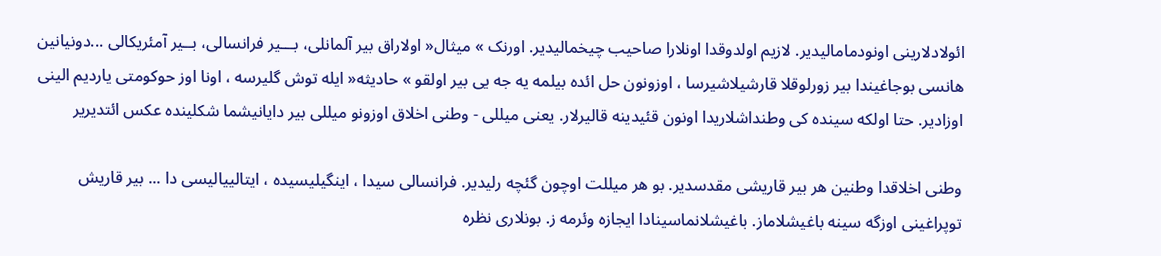ائولادلارینی اونودمامالیدیر. لازیم اولدوقدا اونلارا صاحیب چیخمالیدیر. اورنک » میثال« اولاراق بیر آلمانلی، بـــیر فرانسالی، بــیر آمئریکالی ...دونیانین هانسی بوجاغیندا بیر زورلوقلا قارشیلاشیرسا ، اوزونون حل ائده بیلمه یه جه یی بیر اولقو » حادیثه« ایله توش گلیرسه ، اونا اوز حوکومتی یاردیم الینی اوزادیر. حتا اولکه سینده کی وطنداشلاریدا اونون قئیدینه قالیرلار. یعنی میللی - وطنی اخلاق اوزونو میللی بیر دایانیشما شکلینده عکس ائتدیریر

وطنی اخلاقدا وطنین هر بیر قاریشی مقدسدیر. بو هر میللت اوچون گئچه رلیدیر. فرانسالی سیدا ، اینگیلیسیده ، ایتالییالیسی دا ... بیر قاریش توپراغینی اوزگه سینه باغیشلاماز. باغیشلانماسینادا ایجازه وئرمه ز. بونلاری نظره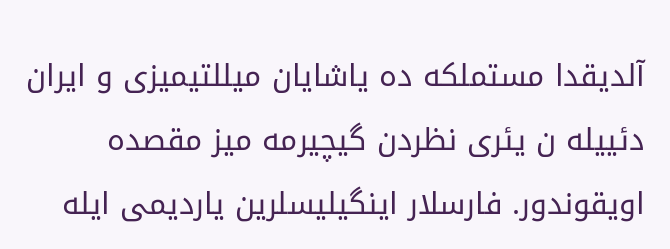آلدیقدا مستملکه ده یاشایان میللتیمیزی و ایران دئییله ن یئری نظردن گیچیرمه میز مقصده اویقوندور. فارسلار اینگیلیسلرین یاردیمی ایله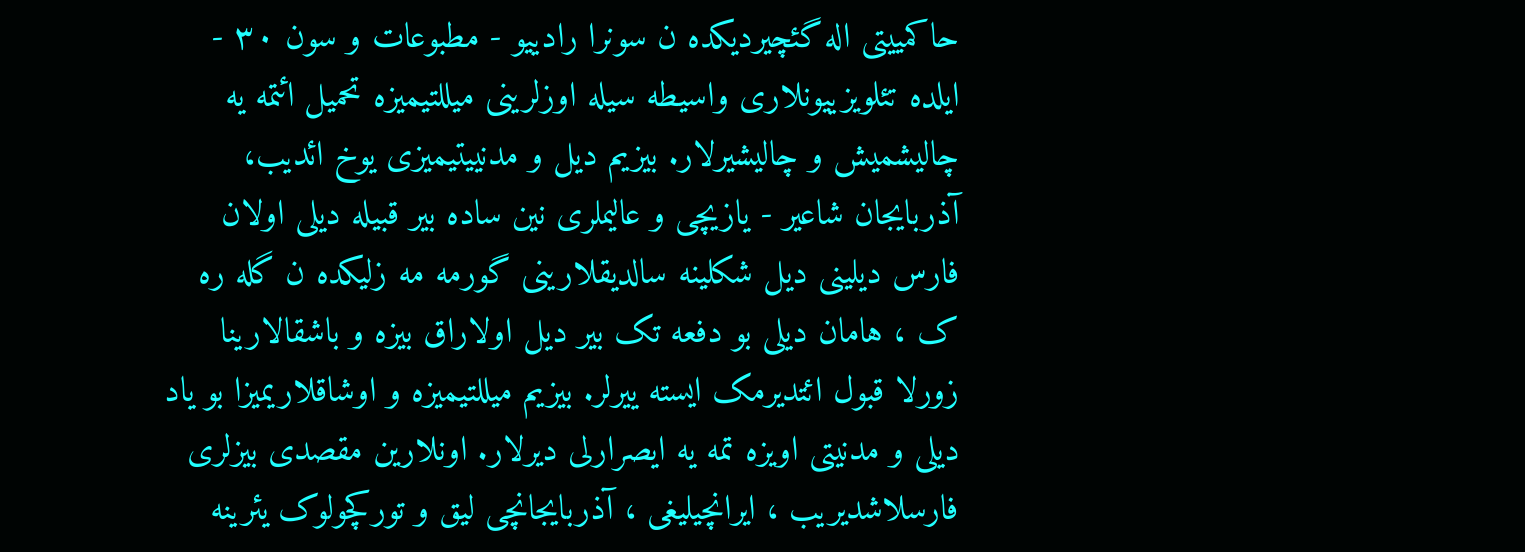حاکمییتی اله گئچیردیکده ن سونرا رادییو - مطبوعات و سون ۳۰ - ایلده تئلویزییونلاری واسیطه سیله اوزلرینی میللتیمیزه تحمیل ائتمه یه چالیشمیش و چالیشیرلار. بیزیم دیل و مدنییتیمیزی یوخ ائدیب، آذربایجان شاعیر - یازیچی و عالیملری نین ساده بیر قبیله دیلی اولان فارس دیلینی دیل شکلینه سالدیقلارینی گورمه مه زلیکده ن گله ره ک ، هامان دیلی بو دفعه تک بیر دیل اولاراق بیزه و باشقالارینا زورلا قبول ائتدیرمک ایسته ییرلر. بیزیم میللتیمیزه و اوشاقلاریمیزا بو یاد دیلی و مدنیتی اویزه تمه یه ایصرارلی دیرلار. اونلارین مقصدی بیزلری فارسلاشدیریب ، ایرانچیلیغی ، آذربایجانچی لیق و تورکچولوک یئرینه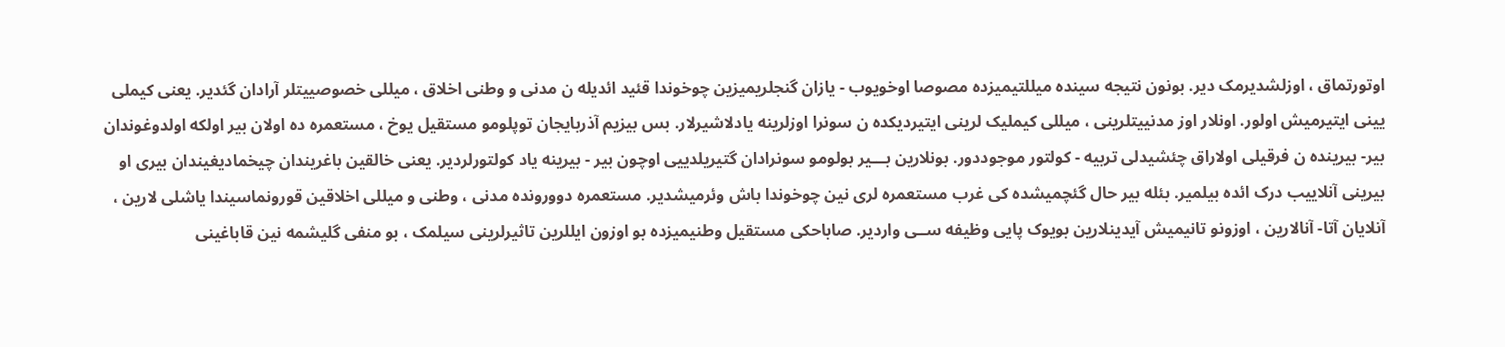اوتورتماق ، اوزلشدیرمک دیر. بونون نتیجه سینده میللتیمیزده مصوصا اوخویوب - یازان گنجلریمیزین چوخوندا قئید ائدیله ن مدنی و وطنی اخلاق ، میللی خصوصییتلر آرادان گئدیر. یعنی کیملی یینی ایتیرمیش اولور. اونلار اوز مدنییتلرینی ، میللی کیملیک لرینی ایتیردیکده ن سونرا اوزلرینه یادلاشیرلار. بس بیزیم آذربایجان توپلومو مستقیل یوخ ، مستعمره ده اولان بیر اولکه اولدوغوندان بیر- بیرینده ن فرقیلی اولاراق چئشیدلی تربیه - کولتور موجوددور. بونلارین بـــیر بولومو سونرادان گتیریلدییی اوچون بیر - بیرینه یاد کولتورلردیر. یعنی خالقین باغریندان چیخمادیغیندان بیری او بیرینی آنلاییب درک ائده بیلمیر. بئله بیر حال گئچمیشده کی غرب مستعمره لری نین چوخوندا باش وئرمیشدیر. مستعمره دوورونده مدنی ، وطنی و میللی اخلاقین قورونماسیندا یاشلی لارین ، آنلایان آتا- آنالارین ، اوزونو تانیمیش آیدینلارین بویوک پایی وظیفه ســی واردیر. صاباحکی مستقیل وطنیمیزده بو اوزون ایللرین تاثیرلرینی سیلمک ، بو منفی گلیشمه نین قاباغینی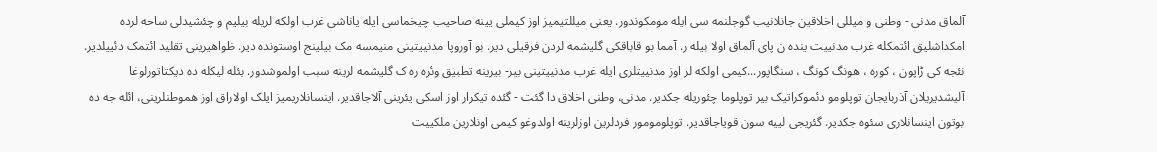آلماق مدنی - وطنی و میللی اخلاقین جانلانیب گوجلنمه سی ایله مومکوندور. یعنی میللتیمیز اوز کیملی یینه صاحیب چیخماسی ایله یاناشی غرب اولکه لریله بیلیم و چئشیدلی ساحه لرده امکداشلیق ائتمکله غرب مدنییت ینده ن پای آلماق اولا بیله ر. آمما بو قاباقکی گلیشمه لردن فرقیلی دیر. بو آوروپا مدنییتینی منیمسه مک بیلینج اوستونده دیر. ظواهیرینی تقلید ائتمک دئییلدیر. نئجه کی ڑاپون ، کوره ، هونگ کونگ ، سنگاپور...کیمی اولکه لر اوز مدنییتلری ایله غرب مدنییتینی بیر- بیرینه تطبیق وئره ره ک گلیشمه لرینه سبب اولموشدور. بئله لیکله ده دیکتاتورلوغا آلیشدیریلان آذربایجان توپلومو دئموکراتیک بیر توپلوما چئوریله جکدیر. مدنی، وطنی اخلاق دا گئت - گئده تیکرار اوز اسکی یئرینی آلاجاقدیر. اینسانلاریمیز ایلک اولاراق اوز هموطنلرینی، ائله جه ده بوتون اینسانلاری سئوه جکدیر. گئریجی لییه سون قویاجاقدیر. توپلومومور فردلرین اوزلرینه اولدوغو کیمی اونلارین ملکییت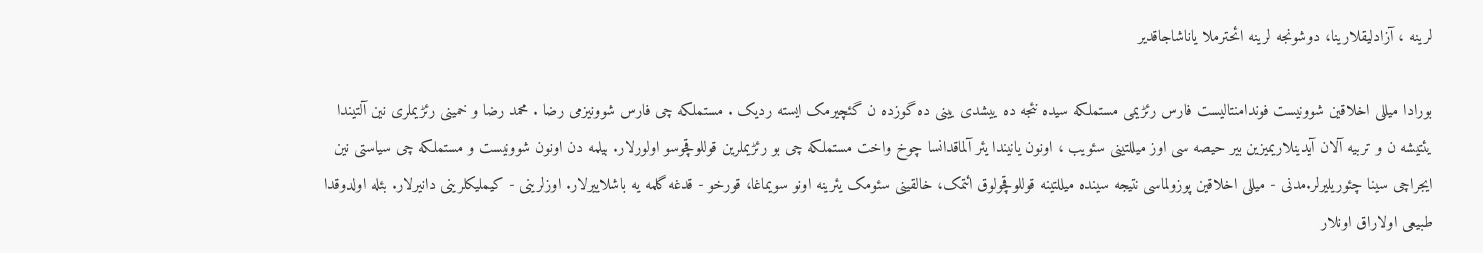لرینه ، آزادلیقلارینا، دوشونجه لرینه ائحترملا یاناشاجاقدیر

بورادا میللی اخلاقین شوونیست فوندامنتالیست فارس رئڑیمی مستملکه سیده نئجه ده ییشدی یینی ده گوزده ن گئچیرمک ایسته ردیک . مستملکه چی فارس شوونیزمی رضا . محمد رضا و خمینی رئڑیملری نین آلتیندا یئتیشه ن و تربیه آلان آیدینلاریمیزین بیر حیصه سی اوز میللتینی سئویب ، اونون یانیندا یئر آلماقدانسا چوخ واخت مستملکه چی بو رئڑیملرین قوللوقچوسو اولورلار. بیلمه دن اونون شوونیست و مستملکه چی سیاستی نین ایجراچی سینا چئوریلیرلر.مدنی - میللی اخلاقین پوزولماسی نتیجه سینده میللتینه قوللوقچولوق ائتمک، خالقینی سئومک یئرینه اونو سویماغا، قورخو - قدغه گلمه یه باشلاییرلار. اوزلرینی - کیملیکلرینی دانیرلار. بئله اولدوقدا طبیعی اولاراق اونلار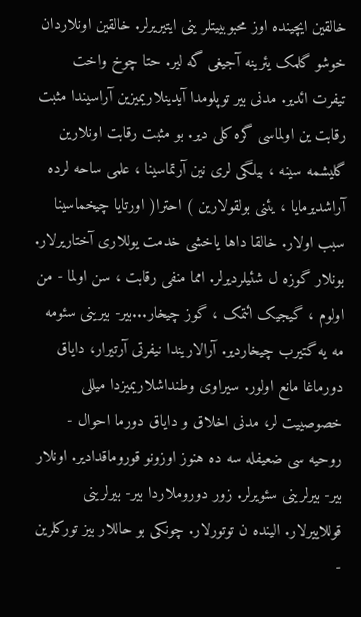خالقین ایچینده اوز محبوبییتلر ینی ایتیریرلر. خالقین اونلاردان خوشو گلمک یئرینه آجیغی گه لیر. حتا چوخ واخت تیفرت ائدیر. مدنی بیر توپلومدا آیدینلاریمیزین آراسیندا مثبت رقابت ین اولماسی گره کلی دیر. بو مثبت رقابت اونلارین گلیشمه سینه ، بیلگی لری نین آرتماسینا ، علمی ساحه لرده آراشدیرمایا ، یئنی بولقولارین ) احترا( اورتایا چیخماسینا سبب اولار. خالقا داها یاخشی خدمت یوللاری آختاریرلار. بونلار گوزه ل شئیلردیرلر. امما منفی رقابت ، سن اولما - من اولوم ، گیجیک ائتمک ، گوز چیخار...بیر- بیرینی سئومه مه یه گتیرب چیخاردیر. آرالاریندا نیفرتی آرتیرار، دایاق دورماغا مانع اولور. سیراوی وطنداشلاریمیزدا میللی خصوصییت لر، مدنی اخلاق و دایاق دورما احوال - روحیه سی ضعیفله سه ده هنوز اوزونو قوروماقدادیر. اونلار بیر- بیرلرینی سئویرلر. زور دوروملاردا بیر- بیرلرینی قوللاییرلار. الینده ن توتورلار. چونکی بو حاللار بیز تورکلرین -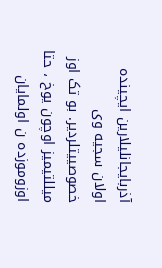آذربایجانلیلارین ایچینده اولان سجیه وی خصوصییتلردیر. بو تک اوز میللتیمیز اوچون یوخ ، حتا اوزوموزده ن اولمایان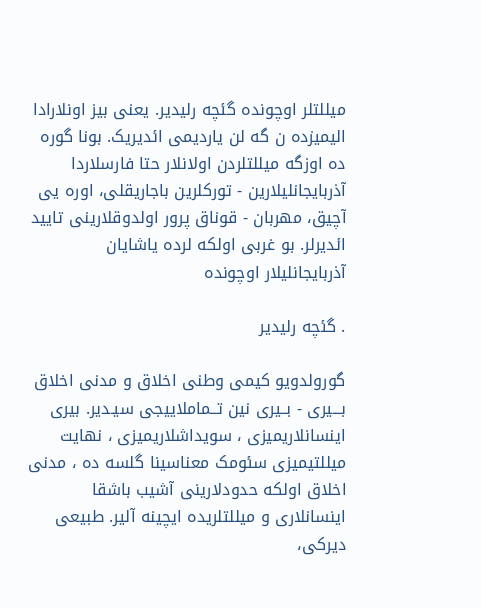میللتلر اوچونده گئچه رلیدیر. یعنی بیز اونلارادا الیمیزده ن گه لن یاردیمی ائدیریک. بونا گوره ده اوزگه میللتلردن اولانلار حتا فارسلاردا آذربایجانلیلارین - تورکلرین باجاریقلی، اوره یی آچیق، مهربان - قوناق پرور اولدوقلارینی تایید ائدیرلر. بو غربی اولکه لرده یاشایان آذربایجانلیلار اوچونده

. گئچه رلیدیر

گورولدویو کیمی وطنی اخلاق و مدنی اخلاق بـــیری - بــیری نین تــماملاییجی سیـدیر. بیری اینسانلاریمیزی ، سویداشلاریمیزی ، نهایت میللتیمیزی سئومک معناسینا گلسه ده ، مدنی اخلاق اولکه حدودلارینی آشیب باشقا اینسانلاری و میللتلریده ایچینه آلیر. طبیعی دیرکی،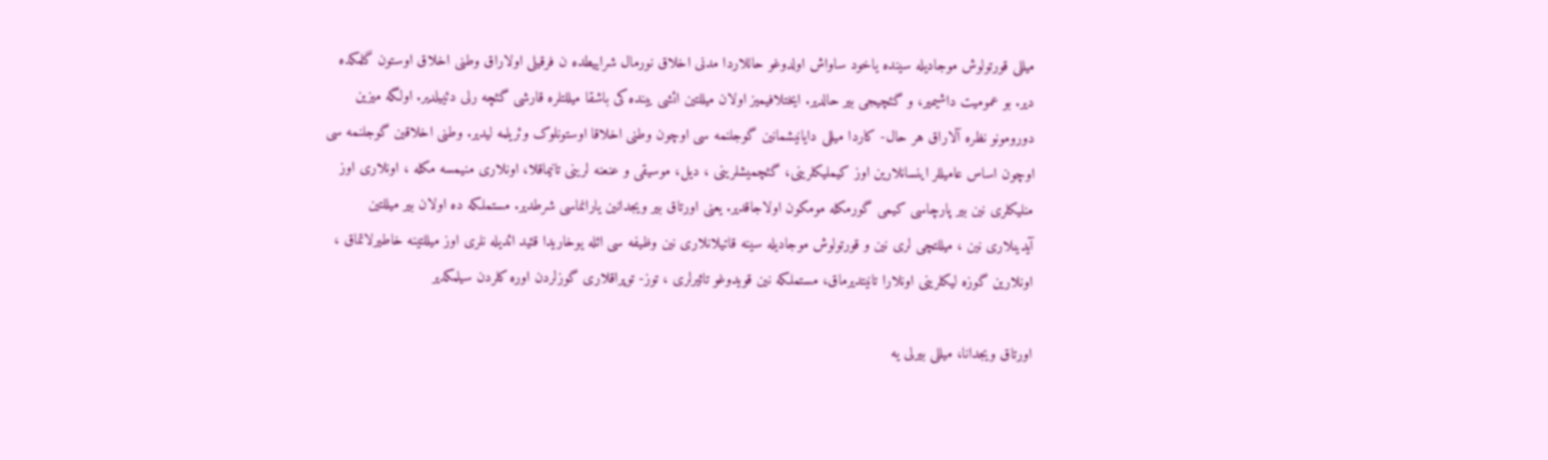میللی قورتولوش موجادیله سینده یاخود ساواش اولدوغو حاللاردا مدنی اخلاق نورمال شراییطده ن فرقیلی اولاراق وطنی اخلاق اوستون گلمکده دیر. بو عمومیت داشیمیر، و گئچیجی بیر حالدیر. ایختلافیمیز اولان میللتین ائشی یینده کی باشقا میللتلره قارشی گئچه رلی دئییلدیر. اولگه میزین دورومونو نظره آلاراق هر حال- کاردا میللی دایانیشمانین گوجلنمه سی اوچون وطنی اخلاقا اوستونلوک وئریلمه لیدیر. وطنی اخلاقین گوجلنمه سی اوچون اساس عامیللر اینسانلارین اوز کیملیکلرینی، گئچمیشلرینی ، دیل، موسیقی و عنعنه لرینی تانیماقلا، اونلاری منیمسه مکله ، اونلاری اوز منلیکلری نین بیر پارچاسی کیمی گورمکله مومکون اولاجاقدیر. یعنی اورتاق بیر ویجدانین یارانماسی شرطدیر. مستملکه ده اولان بیر میللتین آیدینلاری نین ، میللتچی لری نین و قورتولوش موجادیله سینه قاتیلانلاری نین وظیفه سی ائله یوخاریدا قئید ائدیله نلری اوز میللتینه خاطیرلاتماق ، اونلارین گوزه لیکلرینی اونلارا تانیتدیرماق، مستملکه نین قویدوغو تاثیرلری ، توز- توپراقلاری گوزلردن اوره کلردن سیلمکدیر

اورتاق ویجدانا، میللی بیرلی یه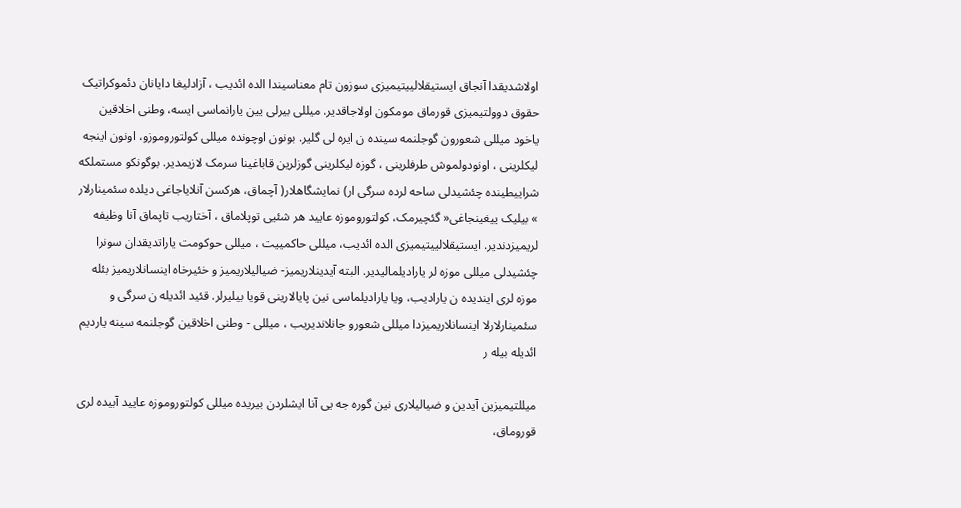اولاشدیقدا آنجاق ایستیقلالییتیمیزی سوزون تام معناسیندا الده ائدیب ، آزادلیغا دایانان دئموکراتیک حقوق دوولتیمیزی قورماق مومکون اولاجاقدیر. میللی بیرلی یین یارانماسی ایسه، وطنی اخلاقین یاخود میللی شعورون گوجلنمه سینده ن ایره لی گلیر. بونون اوچونده میللی کولتوروموزو، اونون اینجه لیکلرینی ، اونودولموش طرفلرینی ، گوزه لیکلرینی گوزلرین قاباغینا سرمک لازیمدیر. بوگونکو مستملکه شراییطینده چئشیدلی ساحه لرده سرگی ار) نمایشگاهلار( آچماق، هرکسن آنلایاجاغی دیلده سئمینارلار » بیلیک ییغینجاغی« گئچیرمک، کولتوروموزه عایید هر شئیی توپلاماق ، آختاریب تاپماق آنا وظیفه لریمیزدندیر. ایستیقلالییتیمیزی الده ائدیب، میللی حاکمییت ، میللی حوکومت یاراتدیقدان سونرا چئشیدلی میللی موزه لر یارادیلمالیدیر. البته آیدینلاریمیز- ضیالیلاریمیز و خئیرخاه اینسانلاریمیز بئله موزه لری ایندیده ن یارادیب، ویا یارادیلماسی نین پایالارینی قویا بیلیرلر. قئید ائدیله ن سرگی و سئمینارلارلا اینسانلاریمیزدا میللی شعورو جانلاندیریب ، میللی - وطنی اخلاقین گوجلنمه سینه یاردیم ائدیله بیله ر

میللتیمیزین آیدین و ضیالیلاری نین گوره جه یی آنا ایشلردن بیریده میللی کولتوروموزه عایید آبیده لری قوروماق،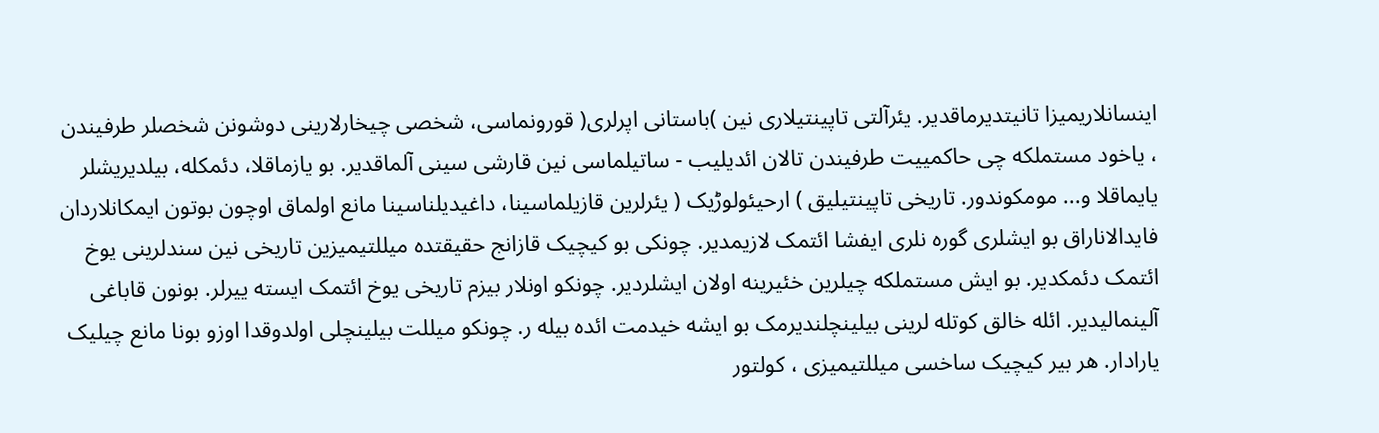اینسانلاریمیزا تانیتدیرماقدیر. یئرآلتی تاپینتیلاری نین )باستانی اپرلری( قورونماسی، شخصی چیخارلارینی دوشونن شخصلر طرفیندن ، یاخود مستملکه چی حاکمییت طرفیندن تالان ائدیلیب - ساتیلماسی نین قارشی سینی آلماقدیر. بو یازماقلا، دئمکله، بیلدیریشلر یایماقلا و... مومکوندور. تاریخی تاپینتیلیق ) ارحیئولوڑیک ( یئرلرین قازیلماسینا، داغیدیلناسینا مانع اولماق اوچون بوتون ایمکانلاردان فایدالاناراق بو ایشلری گوره نلری ایفشا ائتمک لازیمدیر. چونکی بو کیچیک قازانج حقیقتده میللتیمیزین تاریخی نین سندلرینی یوخ ائتمک دئمکدیر. بو ایش مستملکه چیلرین خئیرینه اولان ایشلردیر. چونکو اونلار بیزم تاریخی یوخ ائتمک ایسته ییرلر. بونون قاباغی آلینمالیدیر. ائله خالق کوتله لرینی بیلینچلندیرمک بو ایشه خیدمت ائده بیله ر. چونکو میللت بیلینچلی اولدوقدا اوزو بونا مانع چیلیک یارادار. هر بیر کیچیک ساخسی میللتیمیزی ، کولتور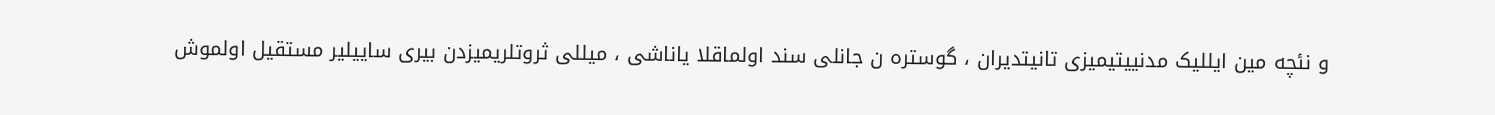و نئچه مین ایللیک مدنییتیمیزی تانیتدیران ، گوستره ن جانلی سند اولماقلا یاناشی ، میللی ثروتلریمیزدن بیری ساییلیر مستقیل اولموش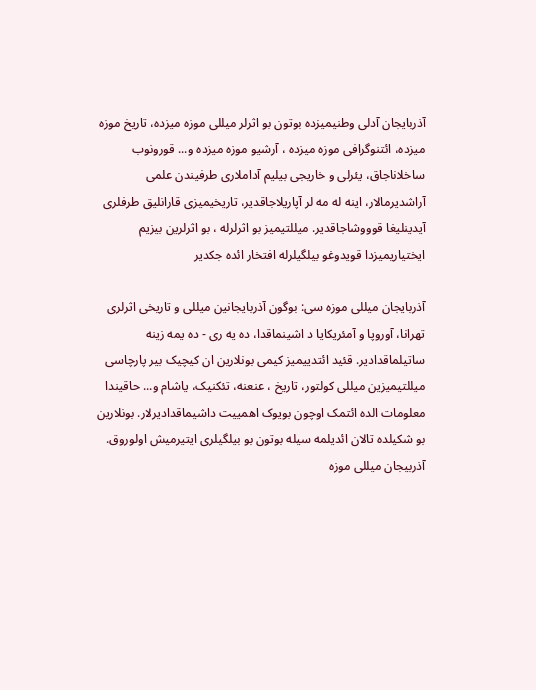آذربایجان آدلی وطنیمیزده بوتون بو اثرلر میللی موزه میزده، تاریخ موزه میزده، ائتنوگرافی موزه میزده ، آرشیو موزه میزده و... قورونوب ساخلاناجاق، یئرلی و خاریجی بیلیم آداملاری طرفیندن علمی آراشدیرمالار، اینه له مه لر آپاریلاجاقدیر، تاریخیمیزی قارانلیق طرفلری آیدینلیغا قوووشاجاقدیر. میللتیمیز بو اثرلرله ، بو اثرلرین بیزیم ایختیاریمیزدا قویدوغو بیلگیلرله افتخار ائده جکدیر

آذربایجان میللی موزه سی: بوگون آذربایجانین میللی و تاریخی اثرلری تهرانا، آوروپا و آمئریکایا د اشینماقدا، ده یه ری - ده یمه زینه ساتیلماقدادیر. قئید ائتدییمیز کیمی بونلارین ان کیچیک بیر پارچاسی میللتیمیزین میللی کولتور، تاریخ ، عنعنه، تئکنیک، یاشام و... حاقیندا معلومات الده ائتمک اوچون بویوک اهمییت داشیماقدادیرلار. بونلارین بو شکیلده تالان ائدیلمه سیله بوتون بو بیلگیلری ایتیرمیش اولوروق. آذربیجان میللی موزه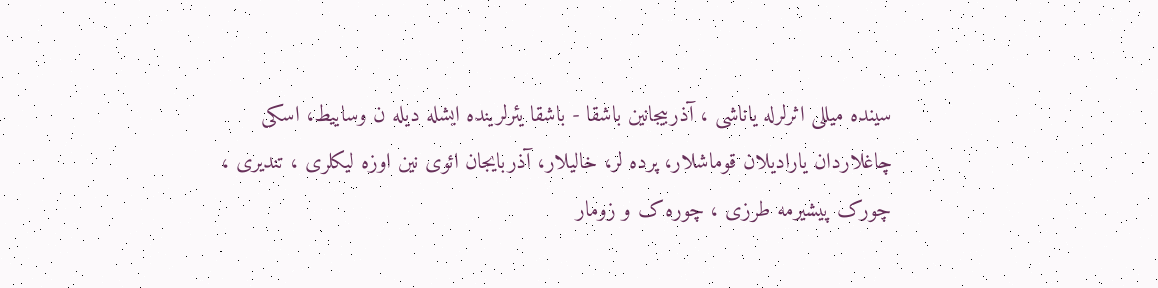سینده میللی اثرلرله یاناشی ، آذربیجانین باشقا - باشقا یئرلرینده ایشله دیله ن وساییط، اسکی چاغلاردان یارادیلان قوماشلار، پرده لر، خالیلار، آذربایجان ائوی نین اوزه لیکلری ، تندیری ، چورک پیشیرمه طرزی ، چوره ک و زومار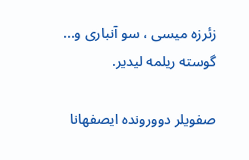زئرزه میسی ، سو آنباری و... گوسته ریلمه لیدیر.

صفویلر دوورونده ایصفهانا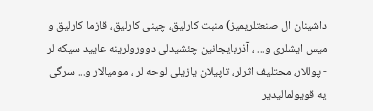داشینان ال صنعتلریمیز) منبت کارلیق، چینی کارلیق، قازما کارلیق و میس ایشلری و... ، آذربایجانین چئشیدلی دوورولرینه عایید سیکه لر - پوللار، محتلیف اثرلر، تاپیلان یازیلی لوحه لر ، مومیالار و... سرگی یه قویولمالیدیر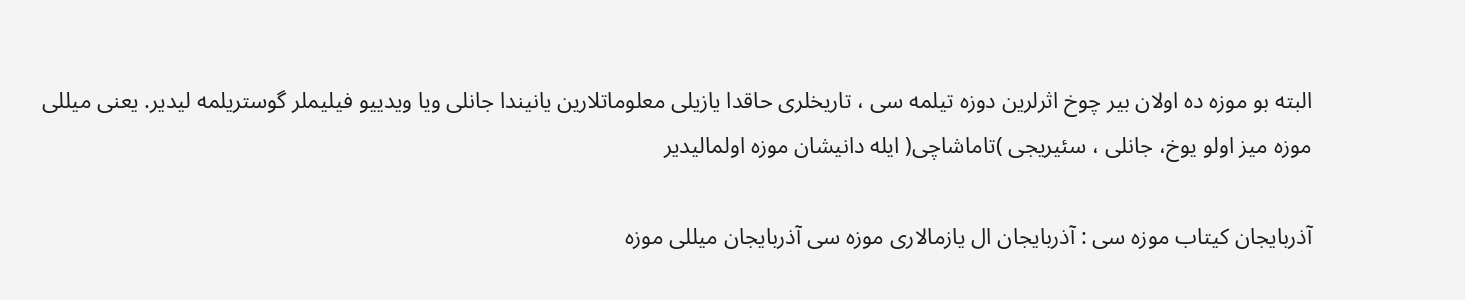البته بو موزه ده اولان بیر چوخ اثرلرین دوزه تیلمه سی ، تاریخلری حاقدا یازیلی معلوماتلارین یانیندا جانلی ویا ویدییو فیلیملر گوستریلمه لیدیر. یعنی میللی موزه میز اولو یوخ، جانلی ، سئیریجی )تاماشاچی( ایله دانیشان موزه اولمالیدیر

آذربایجان کیتاب موزه سی : آذربایجان ال یازمالاری موزه سی آذربایجان میللی موزه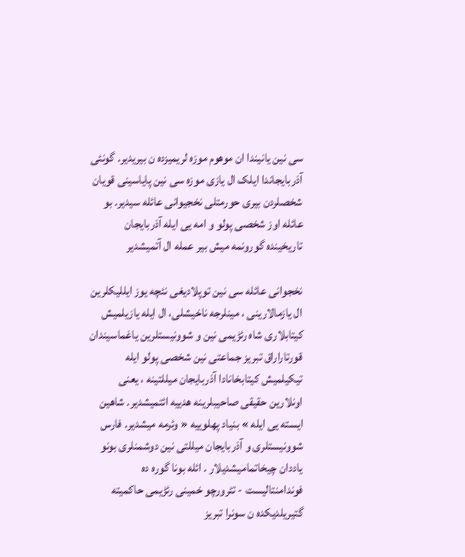سی نین یانیندا ان موهوم موزه لریمیزده ن بیریدیر. گونئی آذربایجاندا ایلک ال یازی موزه سی نین پایاسینی قویان شخصلردن بیری حورمتلی نخجیوانی عائله سیدیر. بو عائله اوز شخصی پولو و امه یی ایله آذربایجان تاریخینده گورونمه میش بیر عمله ال آتمیشدیر

نخجوانی عائله سی نین توپلادیغی نئچه یوز ایللیکلرین ال یازمالارینی ، مینلرجه ناخیشلی، ال ایله یازیلمیش کیتابلاری شاه رئڑیمی نین و شوونیستلرین یاغماسیندان قورتاراراق تبریز جماعتی نین شخصی پولو ایله تیکیلمیش کیتابخانادا آذربایجان میللتینه ، یعنی اونلارین حقیقی صاحیبلرینه هدییه ائتمیشدیر. شاهین ایسته یی ایله » بنیاد پهلوییه « وئرمه میشدیر. فارس شوونیستلری و آذربایجان میللتی نین دوشمنلری بونو یاددان چیخاتمامیشدیلار . ائله بونا گوره ده فوندامنتالیست - تئرورچو خمینی رئڑیمی حاکمیته گتیریلدیکده ن سونرا تبریز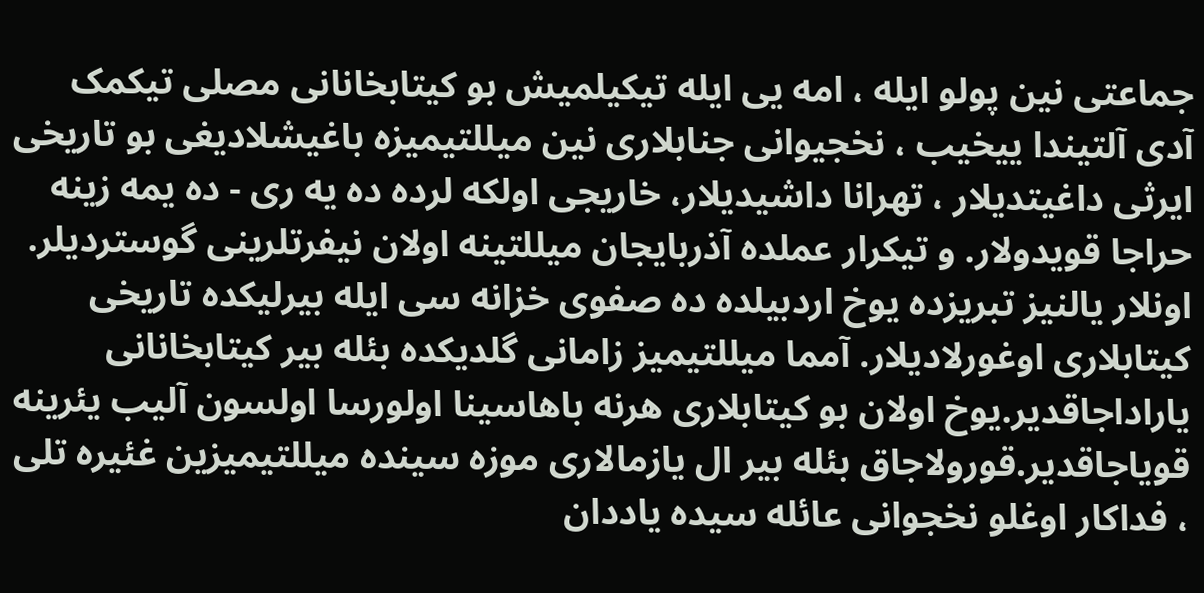جماعتی نین پولو ایله ، امه یی ایله تیکیلمیش بو کیتابخانانی مصلی تیکمک آدی آلتیندا ییخیب ، نخجیوانی جنابلاری نین میللتیمیزه باغیشلادیغی بو تاریخی ایرثی داغیتدیلار ، تهرانا داشیدیلار، خاریجی اولکه لرده ده یه ری - ده یمه زینه حراجا قویدولار. و تیکرار عملده آذربایجان میللتینه اولان نیفرتلرینی گوستردیلر. اونلار یالنیز تبریزده یوخ اردبیلده ده صفوی خزانه سی ایله بیرلیکده تاریخی کیتابلاری اوغورلادیلار. آمما میللتیمیز زامانی گلدیکده بئله بیر کیتابخانانی یاراداجاقدیر.یوخ اولان بو کیتابلاری هرنه باهاسینا اولورسا اولسون آلیب یئرینه قویاجاقدیر.قورولاجاق بئله بیر ال یازمالاری موزه سینده میللتیمیزین غئیره تلی ، فداکار اوغلو نخجوانی عائله سیده یاددان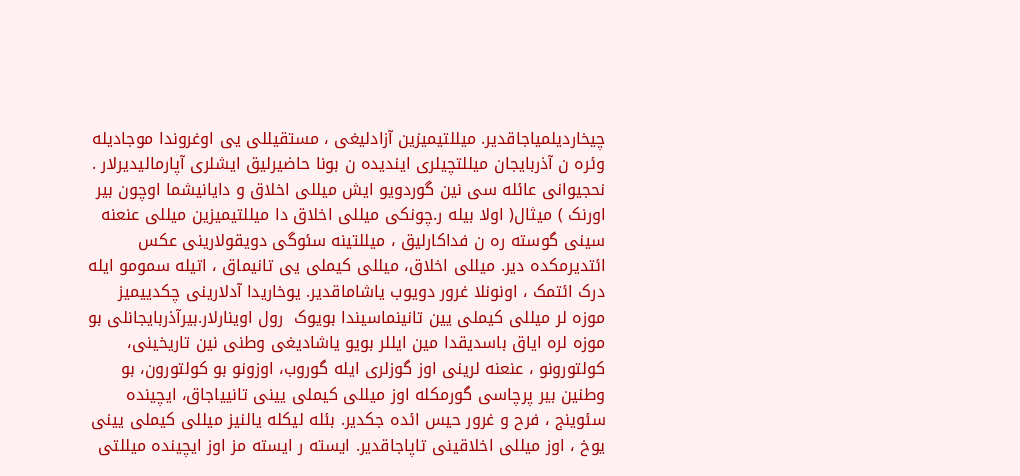چیخاردیلمیاجاقدیر. میللتیمیزین آزادلیغی ، مستقیللی یی اوغروندا موجادیله وئره ن آذربایجان میللتچیلری ایندیده ن بونا حاضیرلیق ایشلری آپارمالیدیرلار . نحجیوانی عائله سی نین گوردویو ایش میللی اخلاق و دایانیشما اوچون بیر اورنک ) میثال( اولا بیله ر.چونکی میللی اخلاق دا میللتیمیزین میللی عنعنه سینی گوسته ره ن فداکارلیق ، میللتینه سئوگی دویقولارینی عکس ائتدیرمکده دیر. میللی اخلاق، میللی کیملی یی تانیماق ، اتیله سمومو ایله درک ائتمک ، اونونلا غرور دویوب یاشاماقدیر. یوخاریدا آدلارینی چکدییمیز موزه لر میللی کیملی یین تانینماسیندا بویوک  رول اوینارلار.بیرآذربایجانلی بو موزه لره ایاق باسدیقدا مین ایللر بویو یاشادیغی وطنی نین تاریخینی، کولتورونو ، عنعنه لرینی اوز گوزلری ایله گوروب، اوزونو بو کولتورون، بو وطنین بیر پرچاسی گورمکله اوز میللی کیملی یینی تانییاجاق، ایچینده سئوینج ، فرح و غرور حیس ائده جکدیر. بئله لیکله یالنیز میللی کیملی یینی یوخ ، اوز میللی اخلاقینی تاپاجاقدیر. ایسته ر ایسته مز اوز ایچینده میللتی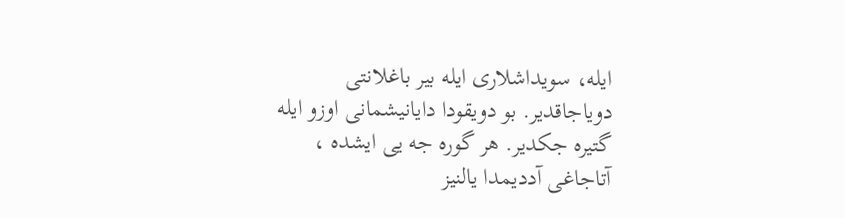ایله، سویداشلاری ایله بیر باغلانتی دویاجاقدیر. بو دویقودا دایانیشمانی اوزو ایله گتیره جکدیر. هر گوره جه یی ایشده ، آتاجاغی آددیمدا یالنیز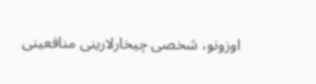اوزونو، شخصی چیخارلارینی منافعینی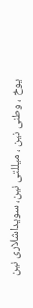یوخ ، وطنی نین ، میللتی نین، سویداشلاری نین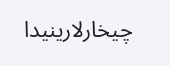چیخارلارینیدا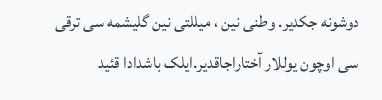دوشونه جکدیر. وطنی نین ، میللتی نین گلیشمه سی ترقی سی اوچون یوللار آختاراجاقدیر.ایلک باشدادا قئید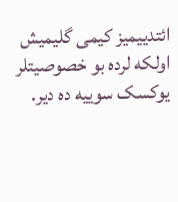ائتدییمیز کیمی گلیمیش اولکه لرده بو خصوصیتلر یوکسک سوییه ده دیر.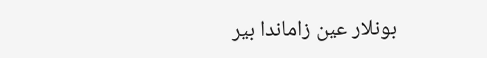بونلار عین زاماندا بیر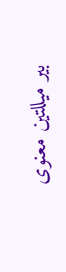بیر میللتین معنوی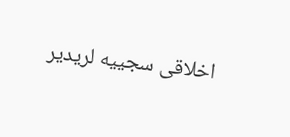اخلاقی سجییه لریدیر